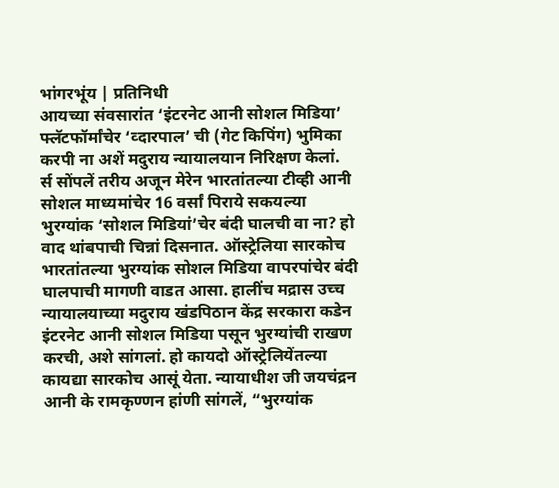भांगरभूंय | प्रतिनिधी
आयच्या संवसारांत ‘इंटरनेट आनी सोशल मिडिया’ फ्लॅटफॉर्मांचेर ‘व्दारपाल’ ची (गेट किपिंग) भुमिका करपी ना अशें मदुराय न्यायालयान निरिक्षण केलां.
र्स सोंपलें तरीय अजून मेरेन भारतांतल्या टीव्ही आनी सोशल माध्यमांचेर 16 वर्सां पिराये सकयल्या भुरग्यांक ‘सोशल मिडियां’चेर बंदी घालची वा ना? हो वाद थांबपाची चिन्नां दिसनात. ऑस्ट्रेलिया सारकोच भारतांतल्या भुरग्यांक सोशल मिडिया वापरपांचेर बंदी घालपाची मागणी वाडत आसा. हालींच मद्रास उच्च न्यायालयाच्या मदुराय खंडपिठान केंद्र सरकारा कडेन इंटरनेट आनी सोशल मिडिया पसून भुरग्यांची राखण करची, अशे सांगलां. हो कायदो ऑस्ट्रेलियेंतल्या कायद्या सारकोच आसूं येता. न्यायाधीश जी जयचंद्रन आनी के रामकृण्णन हांणी सांगलें, “भुरग्यांक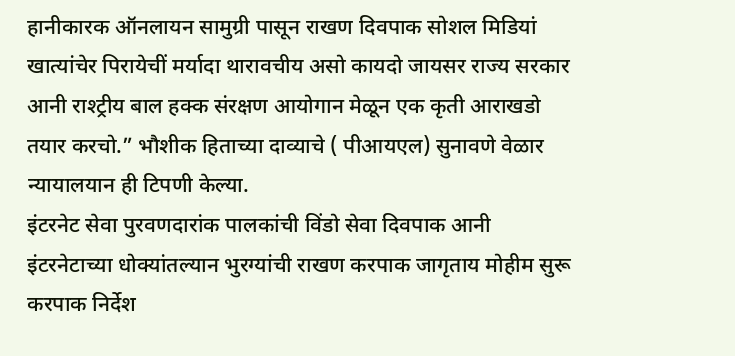हानीकारक ऑनलायन सामुग्री पासून राखण दिवपाक सोशल मिडियां खात्यांचेर पिरायेचीं मर्यादा थारावचीय असो कायदो जायसर राज्य सरकार आनी राश्ट्रीय बाल हक्क संरक्षण आयोगान मेळून एक कृती आराखडो तयार करचो.” भौशीक हिताच्या दाव्याचे ( पीआयएल) सुनावणे वेळार न्यायालयान ही टिपणी केल्या.
इंटरनेट सेवा पुरवणदारांक पालकांची विंडो सेवा दिवपाक आनी इंटरनेटाच्या धोक्यांतल्यान भुरग्यांची राखण करपाक जागृताय मोहीम सुरू करपाक निर्देश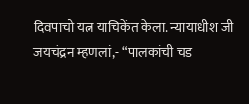दिवपाचो यत्न याचिकेंत केला. न्यायाधीश जी जयचंद्रन म्हणलां,- “पालकांची चड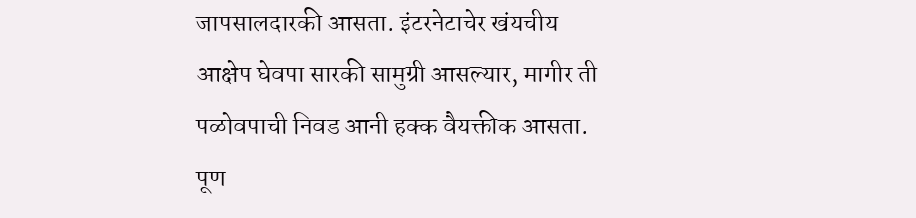जापसालदारकी आसता. इंटरनेटाचेर खंयचीय आक्षेप घेवपा सारकी सामुग्री आसल्यार, मागीर ती पळोवपाची निवड आनी हक्क वैयक्तीक आसता. पूण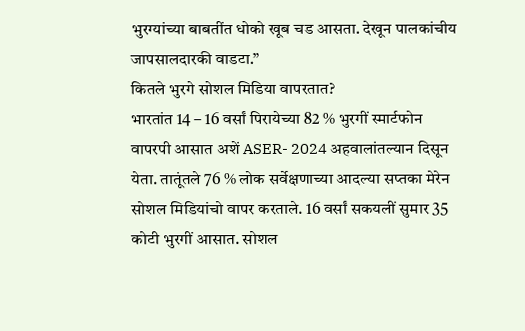भुरग्यांच्या बाबतींत धोको खूब चड आसता. देखून पालकांचीय जापसालदारकी वाडटा.”
कितले भुरगे सोशल मिडिया वापरतात?
भारतांत 14 – 16 वर्सां पिरायेच्या 82 % भुरगीं स्मार्टफोन वापरपी आसात अशें ASER- 2024 अहवालांतल्यान दिसून येता. तातूंतले 76 % लोक सर्वेक्षणाच्या आदल्या सप्तका मेरेन सोशल मिडियांचो वापर करताले. 16 वर्सां सकयलीं सुमार 35 कोटी भुरगीं आसात. सोशल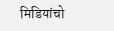मिडियांचो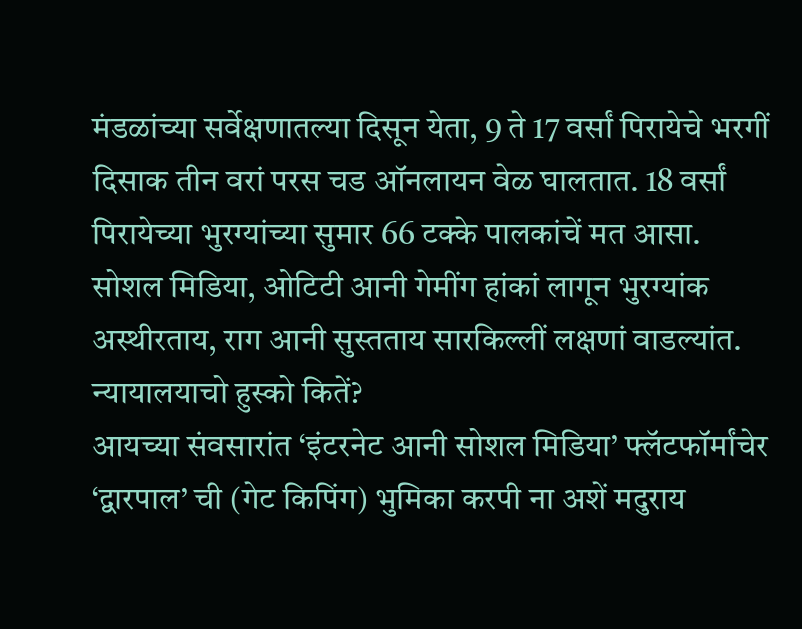मंडळांच्या सर्वेक्षणातल्या दिसून येता, 9 ते 17 वर्सां पिरायेचे भरगीं दिसाक तीन वरां परस चड ऑनलायन वेळ घालतात. 18 वर्सां पिरायेच्या भुरग्यांच्या सुमार 66 टक्के पालकांचें मत आसा. सोशल मिडिया, ओटिटी आनी गेमींग हांकां लागून भुरग्यांक अस्थीरताय, राग आनी सुस्तताय सारकिल्लीं लक्षणां वाडल्यांत.
न्यायालयाचो हुस्को कितें?
आयच्या संवसारांत ‘इंटरनेट आनी सोशल मिडिया’ फ्लॅटफॉर्मांचेर ‘द्वारपाल’ ची (गेट किपिंग) भुमिका करपी ना अशें मदुराय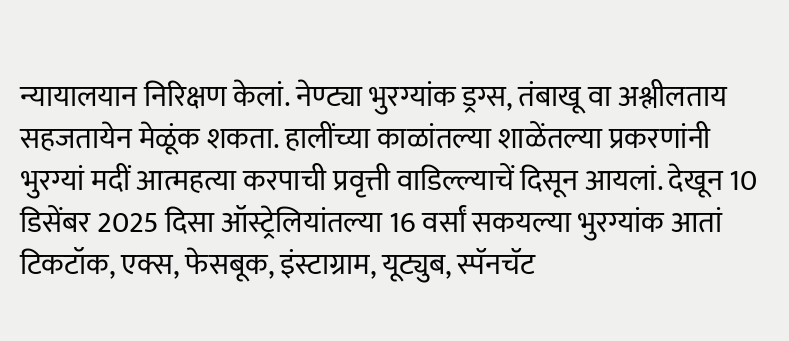न्यायालयान निरिक्षण केलां. नेण्ट्या भुरग्यांक ड्रग्स, तंबाखू वा अश्लीलताय सहजतायेन मेळूंक शकता. हालींच्या काळांतल्या शाळेंतल्या प्रकरणांनी भुरग्यां मदीं आत्महत्या करपाची प्रवृत्ती वाडिल्ल्याचें दिसून आयलां. देखून 10 डिसेंबर 2025 दिसा ऑस्ट्रेलियांतल्या 16 वर्सां सकयल्या भुरग्यांक आतां टिकटॉक, एक्स, फेसबूक, इंस्टाग्राम, यूट्युब, स्पॅनचॅट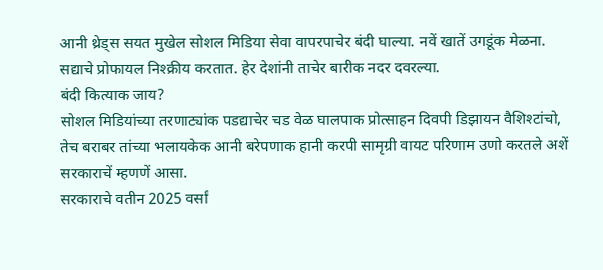आनी थ्रेड्स सयत मुखेल सोशल मिडिया सेवा वापरपाचेर बंदी घाल्या. नवें खातें उगडूंक मेळना. सद्याचे प्रोफायल निश्क्रीय करतात. हेर देशांनी ताचेर बारीक नदर दवरल्या.
बंदी कित्याक जाय?
सोशल मिडियांच्या तरणाट्यांक पडद्याचेर चड वेळ घालपाक प्रोत्साहन दिवपी डिझायन वैशिश्टांचो, तेच बराबर तांच्या भलायकेक आनी बरेपणाक हानी करपी सामृग्री वायट परिणाम उणो करतले अशें सरकाराचें म्हणणें आसा.
सरकाराचे वतीन 2025 वर्सां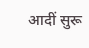आदीं सुरू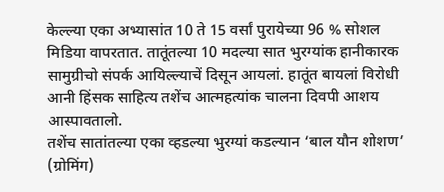केल्ल्या एका अभ्यासांत 10 ते 15 वर्सां पुरायेच्या 96 % सोशल मिडिया वापरतात. तातूंतल्या 10 मदल्या सात भुरग्यांक हानीकारक सामुग्रीचो संपर्क आयिल्ल्याचें दिसून आयलां. हातूंत बायलां विरोधी आनी हिंसक साहित्य तशेंच आत्महत्यांक चालना दिवपी आशय आस्पावतालो.
तशेंच सातांतल्या एका व्हडल्या भुरग्यां कडल्यान ‘बाल यौन शोशण’ (ग्रोमिंग)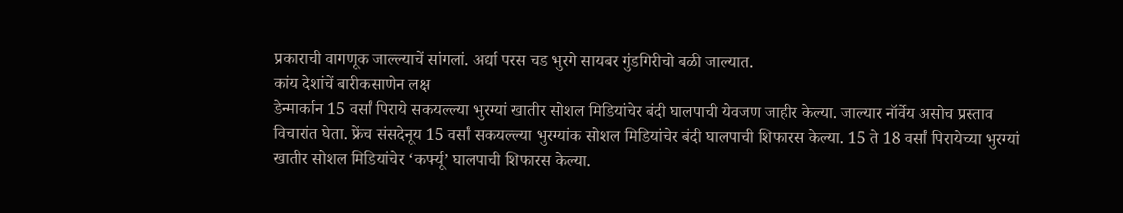प्रकाराची वागणूक जाल्ल्याचें सांगलां. अर्द्या परस चड भुरगे सायबर गुंडगिरीचो बळी जाल्यात.
कांय देशांचें बारीकसाणेन लक्ष
डेन्मार्कान 15 वर्सां पिराये सकयल्ल्या भुरग्यां खातीर सोशल मिडियांचेर बंदी घालपाची येवजण जाहीर केल्या. जाल्यार नॉर्वेय असोच प्रस्ताव विचारांत घेता. फ्रेंच संसदेनूय 15 वर्सां सकयल्ल्या भुरग्यांक सोशल मिडियांचेर बंदी घालपाची शिफारस केल्या. 15 ते 18 वर्सां पिरायेच्या भुरग्यां खातीर सोशल मिडियांचेर ‘कर्फ्यू’ घालपाची शिफारस केल्या.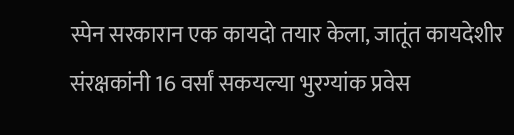स्पेन सरकारान एक कायदो तयार केला, जातूंत कायदेशीर संरक्षकांनी 16 वर्सां सकयल्या भुरग्यांक प्रवेस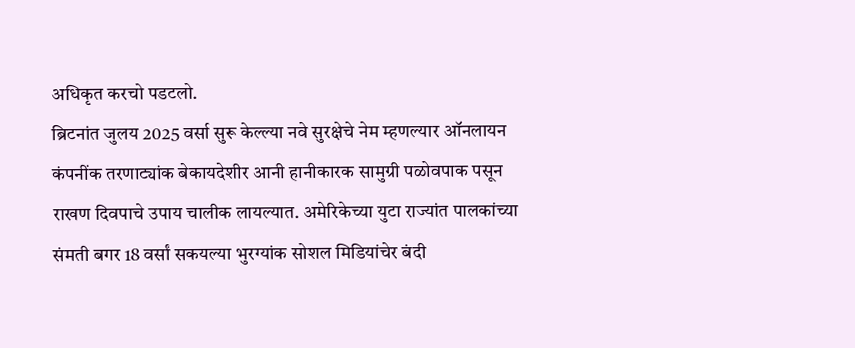अधिकृत करचो पडटलो.
ब्रिटनांत जुलय 2025 वर्सा सुरू केल्ल्या नवे सुरक्षेचे नेम म्हणल्यार ऑनलायन कंपनींक तरणाट्यांक बेकायदेशीर आनी हानीकारक सामुग्री पळोवपाक पसून राखण दिवपाचे उपाय चालीक लायल्यात. अमेरिकेच्या युटा राज्यांत पालकांच्या संमती बगर 18 वर्सां सकयल्या भुरग्यांक सोशल मिडियांचेर बंदी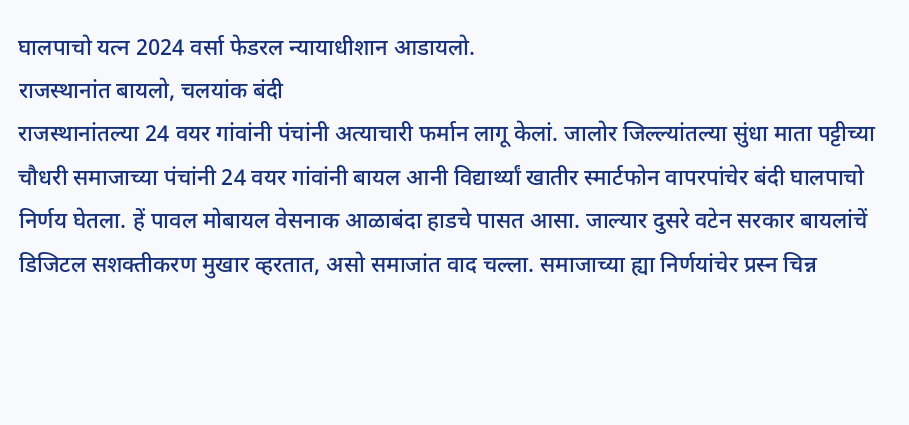घालपाचो यत्न 2024 वर्सा फेडरल न्यायाधीशान आडायलो.
राजस्थानांत बायलो, चलयांक बंदी
राजस्थानांतल्या 24 वयर गांवांनी पंचांनी अत्याचारी फर्मान लागू केलां. जालोर जिल्ल्यांतल्या सुंधा माता पट्टीच्या चौधरी समाजाच्या पंचांनी 24 वयर गांवांनी बायल आनी विद्यार्थ्यां खातीर स्मार्टफोन वापरपांचेर बंदी घालपाचो निर्णय घेतला. हें पावल मोबायल वेसनाक आळाबंदा हाडचे पासत आसा. जाल्यार दुसरे वटेन सरकार बायलांचें डिजिटल सशक्तीकरण मुखार व्हरतात, असो समाजांत वाद चल्ला. समाजाच्या ह्या निर्णयांचेर प्रस्न चिन्न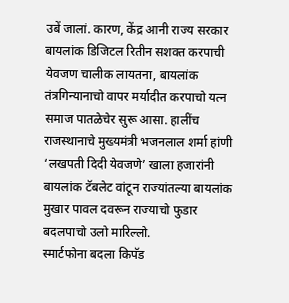उबें जालां. कारण, केंद्र आनी राज्य सरकार बायलांक डिजिटल रितीन सशक्त करपाची येवजण चालीक लायतना, बायलांक तंत्रगिन्यानाचो वापर मर्यादीत करपाचो यत्न समाज पातळेचेर सुरू आसा. हालींच राजस्थानाचे मुख्यमंत्री भजनलाल शर्मा हांणी ‘लखपती दिदी येवजणे’ खाला हजारांनी बायलांक टॅबलेट वांटून राज्यांतल्या बायलांक मुखार पावल दवरून राज्याचो फुडार बदलपाचो उलो मारिल्लो.
स्मार्टफोना बदला किपॅड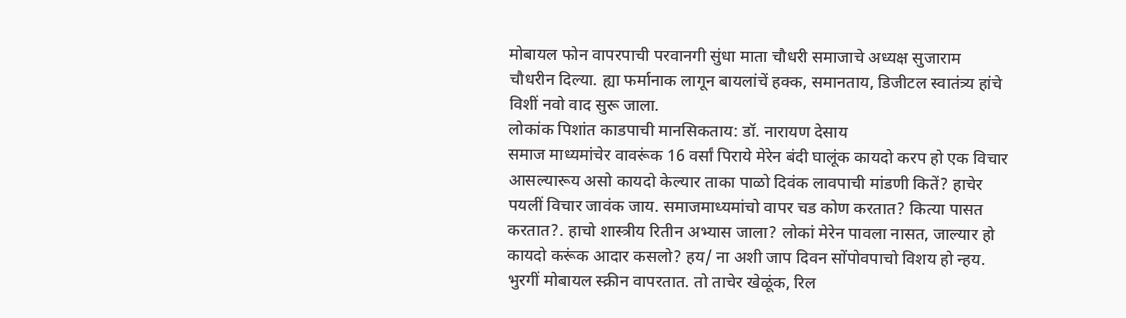मोबायल फोन वापरपाची परवानगी सुंधा माता चौधरी समाजाचे अध्यक्ष सुजाराम चौधरीन दिल्या. ह्या फर्मानाक लागून बायलांचें हक्क, समानताय, डिजीटल स्वातंत्र्य हांचे विशीं नवो वाद सुरू जाला.
लोकांक पिशांत काडपाची मानसिकताय: डॉ. नारायण देसाय
समाज माध्यमांचेर वावरूंक 16 वर्सां पिराये मेरेन बंदी घालूंक कायदो करप हो एक विचार आसल्यारूय असो कायदो केल्यार ताका पाळो दिवंक लावपाची मांडणी कितें? हाचेर पयलीं विचार जावंक जाय. समाजमाध्यमांचो वापर चड कोण करतात? कित्या पासत करतात?. हाचो शास्त्रीय रितीन अभ्यास जाला? लोकां मेरेन पावला नासत, जाल्यार हो कायदो करूंक आदार कसलो? हय/ ना अशी जाप दिवन सोंपोवपाचो विशय हो न्हय.
भुरगीं मोबायल स्क्रीन वापरतात. तो ताचेर खेळूंक, रिल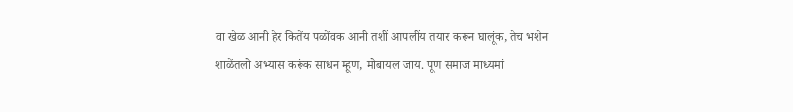वा खेळ आनी हेर कितेंय पळोंवक आनी तशीं आपलींय तयार करून घालूंक, तेच भशेन शाळेंतलो अभ्यास करूंक साधन म्हूण, मोबायल जाय. पूण समाज माध्यमां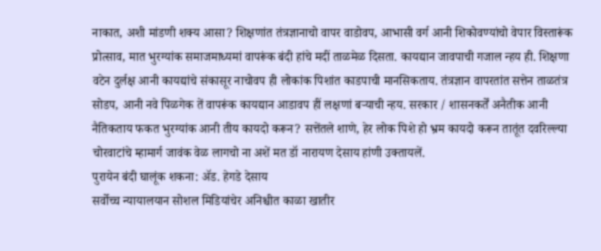नाकात, अशी मांडणी शक्य आसा? शिक्षणांत तंत्रज्ञानाचो वापर वाडोवप, आभासी वर्ग आनी शिकोवण्यांचो वेपार विस्तारूंक प्रोत्साव, मात भुरग्यांक समाजमाध्यमां वापरूंक बंदी हांचे मदीं ताळमेळ दिसता. कायद्यान जावपाची गजाल न्हय ही. शिक्षणा वटेन दुर्लक्ष आनी कायद्यांचे संकासूर नाचोवप ही लोकांक पिशांत काडपाची मानसिकताय. तंत्रज्ञान वापरतांत सत्तेन ताळतंत्र सोडप, आनी नवे पिळगेक तें वापरूंक कायद्यान आडावप हीं लक्षणां बऱ्याची न्हय. सरकार / शासनकर्तें अनैतीक आनी नैतिकताय फकत भुरग्यांक आनी तीय कायदो करून? सत्तेंतले शाणे, हेर लोक पिशे हो भ्रम कायदो करून तातूंत दवरिल्ल्या चोरवाटांचे म्हामार्ग जावंक वेळ लागचो ना अशें मत डॉ नारायण देसाय हांणी उक्तायलें.
पुरायेन बंदी घालूंक शकना: ॲड. हेगडे देसाय
सर्वोच्च न्यायालयान सोशल मिडियांचेर अनिश्चीत काळा खातीर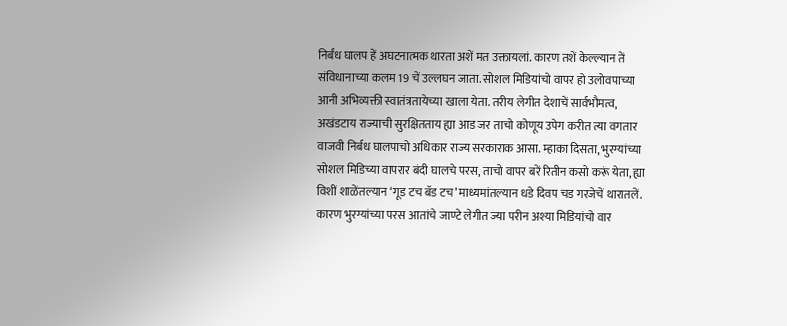निर्बंध घालप हें अघटनात्मक थारता अशें मत उक्तायलां. कारण तशें केल्ल्यान तें संविधानाच्या कलम 19 चें उल्लघन जाता. सोशल मिडियांचो वापर हो उलोवपाच्या आनी अभिव्यक्ती स्वातंत्रतायेच्या खाला येता. तरीय लेगीत देशाचें सार्वभौमत्व, अखंडटाय राज्याची सुरक्षितताय ह्या आड जर ताचो कोणूय उपेग करीत त्या वगतार वाजवी निर्बध घालपाचो अधिकार राज्य सरकाराक आसा. म्हाका दिसता, भुरग्यांच्या सोशल मिडिच्या वापरार बंदी घालचे परस, ताचो वापर बरें रितीन कसो करूं येता, ह्या विशीं शाळेंतल्यान ‘गूड टच बॅड टच’ माध्यमांतल्यान धडे दिवप चड गरजेचें थारातलें. कारण भुरग्यांच्या परस आतांचे जाण्टे लेगीत ज्या परीन अश्या मिडियांचो वार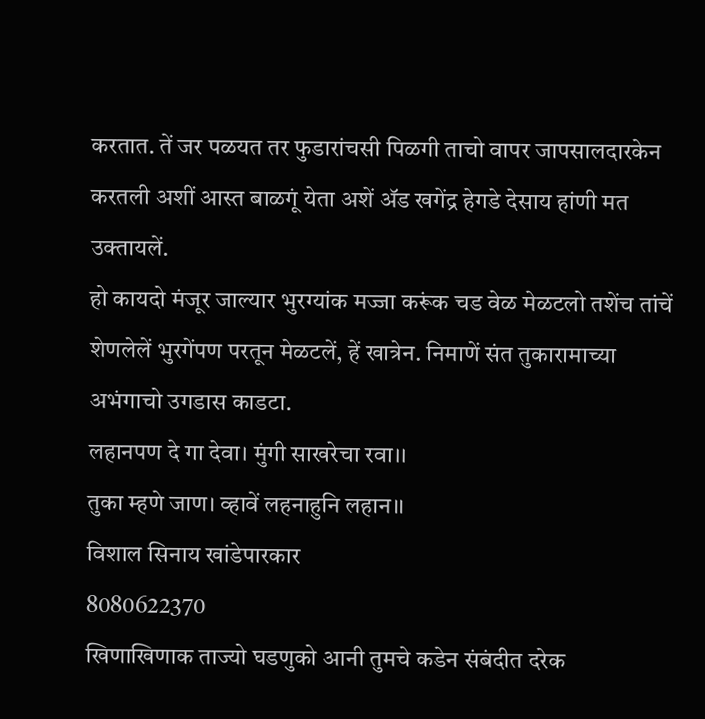करतात. तें जर पळयत तर फुडारांचसी पिळगी ताचो वापर जापसालदारकेन करतली अशीं आस्त बाळगूं येता अशें ॲड खगेंद्र हेगडे देसाय हांणी मत उक्तायलें.
हो कायदो मंजूर जाल्यार भुरग्यांक मज्जा करूंक चड वेळ मेळटलो तशेंच तांचें शेणलेलें भुरगेंपण परतून मेळटलें, हें खात्रेन. निमाणें संत तुकारामाच्या अभंगाचो उगडास काडटा.
लहानपण दे गा देवा। मुंगी साखरेचा रवा।।
तुका म्हणे जाण। व्हावें लहनाहुनि लहान।।
विशाल सिनाय खांडेपारकार
8080622370
खिणाखिणाक ताज्यो घडणुको आनी तुमचे कडेन संबंदीत दरेक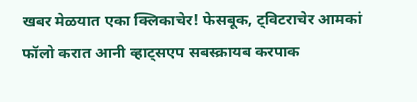खबर मेळयात एका क्लिकाचेर! फेसबूक, ट्विटराचेर आमकां फॉलो करात आनी व्हाट्सएप सबस्क्रायब करपाक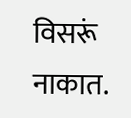विसरूं नाकात.